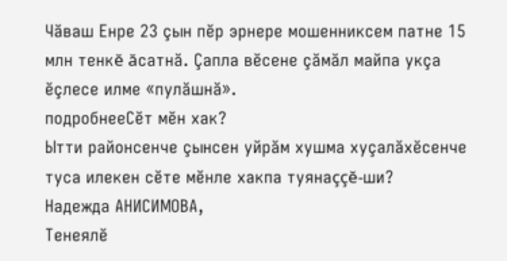Чăваш Енре 23 çын пĕр эрнере мошенниксем патне 15 млн тенкĕ ăсатнă. Çапла вĕсене çăмăл майпа укçа ĕçлесе илме «пулăшнă».
подробнееСĕт мĕн хак?
Ытти районсенче çынсен уйрăм хушма хуçалăхĕсенче туса илекен сĕте мĕнле хакпа туянаççĕ-ши?
Надежда АНИСИМОВА,
Тенеялĕ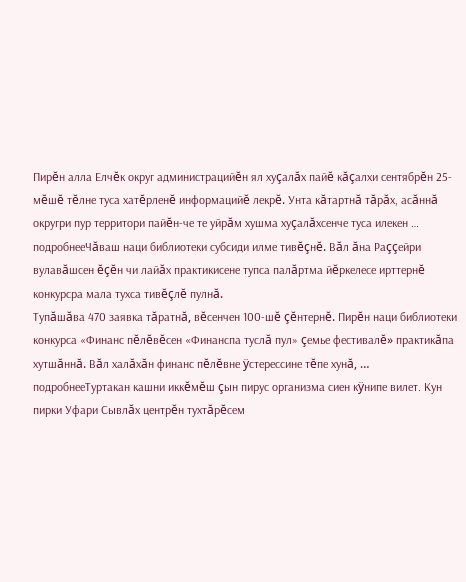Пирĕн алла Елчĕк округ администрацийĕн ял хуçалăх пайĕ кăçалхи сентябрĕн 25-мĕшĕ тĕлне туса хатĕрленĕ информацийĕ лекрĕ. Унта кăтартнă тăрăх, асăннă округри пур территори пайĕн-че те уйрăм хушма хуçалăхсенче туса илекен …
подробнееЧăваш наци библиотеки субсиди илме тивĕçнĕ. Вăл ăна Раççейри вулавăшсен ĕçĕн чи лайăх практикисене тупса палăртма йĕркелесе ирттернĕ конкурсра мала тухса тивĕçлĕ пулнă.
Тупăшăва 470 заявка тăратнă, вĕсенчен 100-шĕ çĕнтернĕ. Пирĕн наци библиотеки конкурса «Финанс пĕлĕвĕсен «Финанспа туслă пул» çемье фестивалĕ» практикăпа хутшăннă. Вăл халăхăн финанс пĕлĕвне ÿстерессине тĕпе хунă, …
подробнееТуртакан кашни иккĕмĕш çын пирус организма сиен кÿнипе вилет. Кун пирки Уфари Сывлăх центрĕн тухтăрĕсем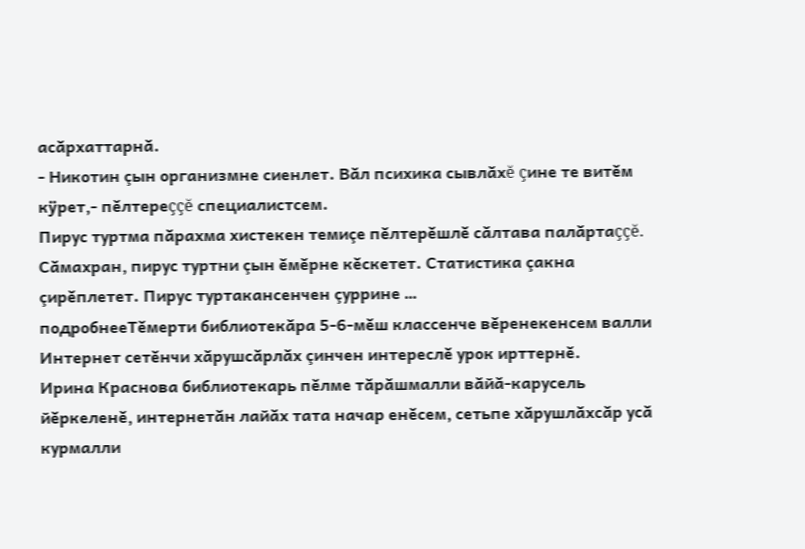асăрхаттарнă.
- Никотин çын организмне сиенлет. Вăл психика сывлăхĕ çине те витĕм кÿрет,- пĕлтереççĕ специалистсем.
Пирус туртма пăрахма хистекен темиçе пĕлтерĕшлĕ сăлтава палăртаççĕ.
Сăмахран, пирус туртни çын ĕмĕрне кĕскетет. Статистика çакна çирĕплетет. Пирус туртакансенчен çуррине …
подробнееТĕмерти библиотекăра 5-6-мĕш классенче вĕренекенсем валли Интернет сетĕнчи хăрушсăрлăх çинчен интереслĕ урок ирттернĕ.
Ирина Краснова библиотекарь пĕлме тăрăшмалли вăйă-карусель йĕркеленĕ, интернетăн лайăх тата начар енĕсем, сетьпе хăрушлăхсăр усă курмалли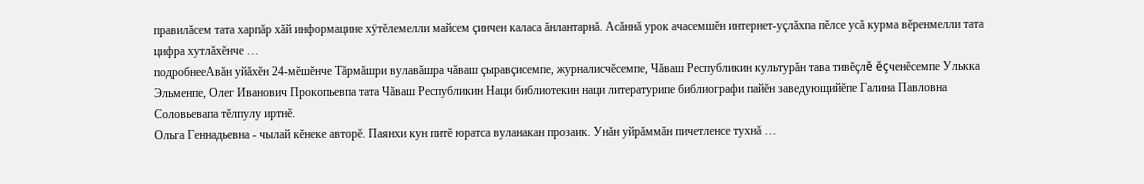правилăсем тата харпăр хăй информацине хÿтĕлемелли майсем çинчен каласа ăнлантарнă. Асăннă урок ачасемшĕн интернет-уçлăхпа пĕлсе усă курма вĕренмелли тата цифра хутлăхĕнче …
подробнееАвăн уйăхĕн 24-мĕшĕнче Тăрмăшри вулавăшра чăваш çыравçисемпе, журналисчĕсемпе, Чăваш Республикин культурăн тава тивĕçлĕ ĕçченĕсемпе Улькка Эльменпе, Олег Иванович Прокопьевпа тата Чăваш Республикин Наци библиотекин наци литературипе библиографи пайĕн заведующийĕпе Галина Павловна Соловьевапа тĕлпулу иртнĕ.
Ольга Геннадьевна - чылай кĕнеке авторĕ. Паянхи кун питĕ юратса вуланакан прозаик. Унăн уйрăммăн пичетленсе тухнă …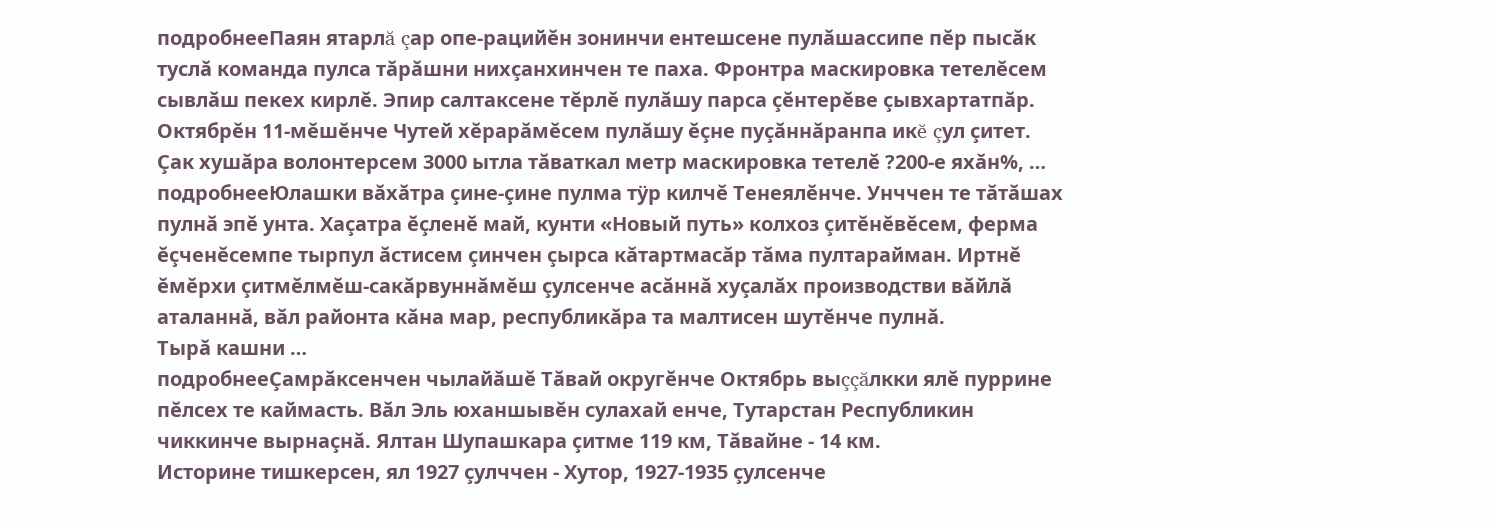подробнееПаян ятарлă çар опе-рацийĕн зонинчи ентешсене пулăшассипе пĕр пысăк туслă команда пулса тăрăшни нихçанхинчен те паха. Фронтра маскировка тетелĕсем сывлăш пекех кирлĕ. Эпир салтаксене тĕрлĕ пулăшу парса çĕнтерĕве çывхартатпăр.
Октябрĕн 11-мĕшĕнче Чутей хĕрарăмĕсем пулăшу ĕçне пуçăннăранпа икĕ çул çитет. Çак хушăра волонтерсем 3000 ытла тăваткал метр маскировка тетелĕ ?200-е яхăн%, …
подробнееЮлашки вăхăтра çине-çине пулма тÿр килчĕ Тенеялĕнче. Унччен те тăтăшах пулнă эпĕ унта. Хаçатра ĕçленĕ май, кунти «Новый путь» колхоз çитĕнĕвĕсем, ферма ĕçченĕсемпе тырпул ăстисем çинчен çырса кăтартмасăр тăма пултарайман. Иртнĕ ĕмĕрхи çитмĕлмĕш-сакăрвуннăмĕш çулсенче асăннă хуçалăх производстви вăйлă аталаннă, вăл районта кăна мар, республикăра та малтисен шутĕнче пулнă.
Тырă кашни …
подробнееÇамрăксенчен чылайăшĕ Тăвай округĕнче Октябрь выççăлкки ялĕ пуррине пĕлсех те каймасть. Вăл Эль юханшывĕн сулахай енче, Тутарстан Республикин чиккинче вырнаçнă. Ялтан Шупашкара çитме 119 км, Тăвайне - 14 км.
Историне тишкерсен, ял 1927 çулччен - Хутор, 1927-1935 çулсенче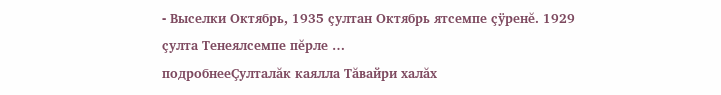- Выселки Октябрь, 1935 çултан Октябрь ятсемпе çÿренĕ. 1929 çулта Тенеялсемпе пĕрле …
подробнееÇулталăк каялла Тăвайри халăх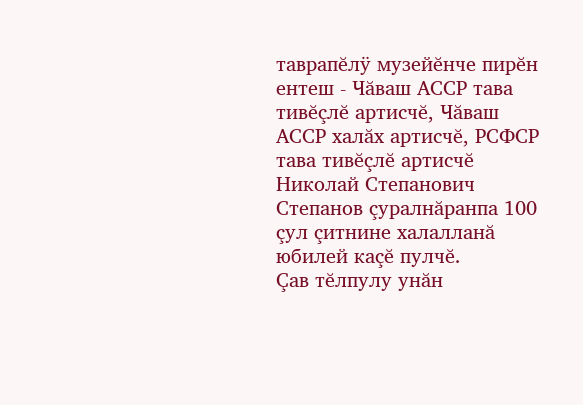таврапĕлÿ музейĕнче пирĕн ентеш - Чăваш АССР тава тивĕçлĕ артисчĕ, Чăваш АССР халăх артисчĕ, РСФСР тава тивĕçлĕ артисчĕ Николай Степанович Степанов çуралнăранпа 100 çул çитнине халалланă юбилей каçĕ пулчĕ.
Çав тĕлпулу унăн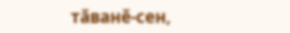тăванĕ-сен,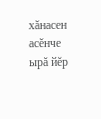хăнасен асĕнче ырă йĕр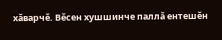хăварчĕ. Вĕсен хушшинче паллă ентешĕн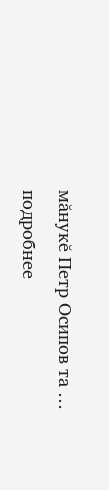мăнукĕ Петр Осипов та …
подробнее